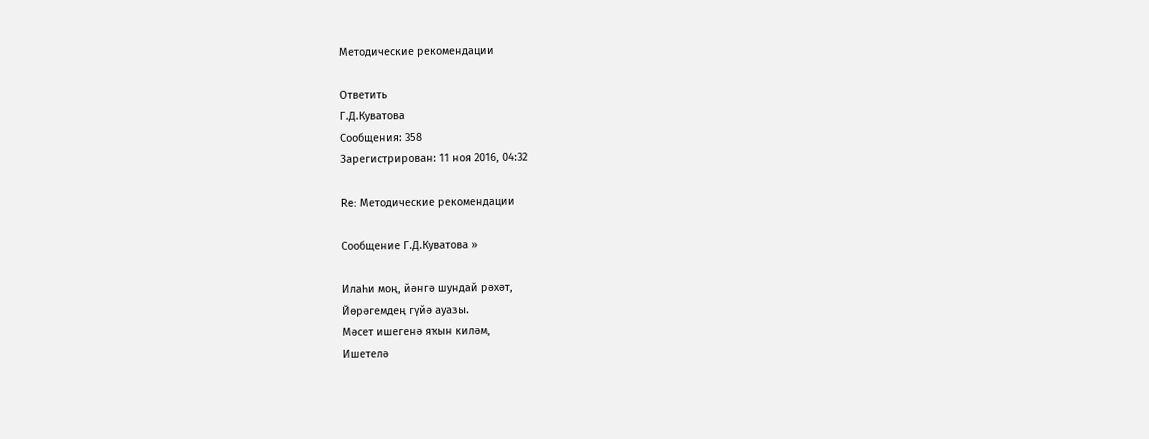Методические рекомендации

Ответить
Г.Д.Куватова
Сообщения: 358
Зарегистрирован: 11 ноя 2016, 04:32

Re: Методические рекомендации

Сообщение Г.Д.Куватова »

Илаһи моң, йәнгә шундай рәхәт,
Йөрәгемдең гүйә ауазы.
Мәсет ишегенә яҡын киләм,
Ишетелә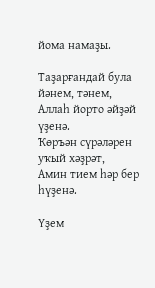йома намаҙы.

Таҙарғандай була йәнем, тәнем,
Аллаһ йорто әйҙәй үҙенә.
Ҡөръән сүрәләрен уҡый хәҙрәт,
Амин тием һәр бер һүҙенә.

Үҙем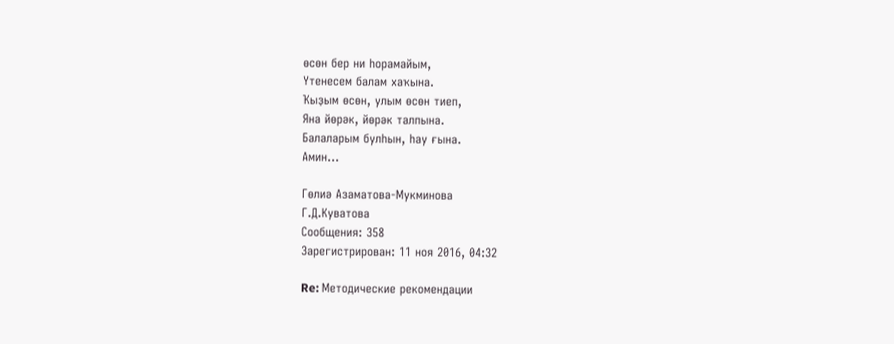өсөн бер ни һорамайым,
Үтенесем балам хаҡына.
Ҡыҙым өсөн, улым өсөн тиеп,
Яна йөрәк, йөрәк талпына.
Балаларым булһын, һау ғына.
Амин...

Гөлиә Азаматова-Мукминова
Г.Д.Куватова
Сообщения: 358
Зарегистрирован: 11 ноя 2016, 04:32

Re: Методические рекомендации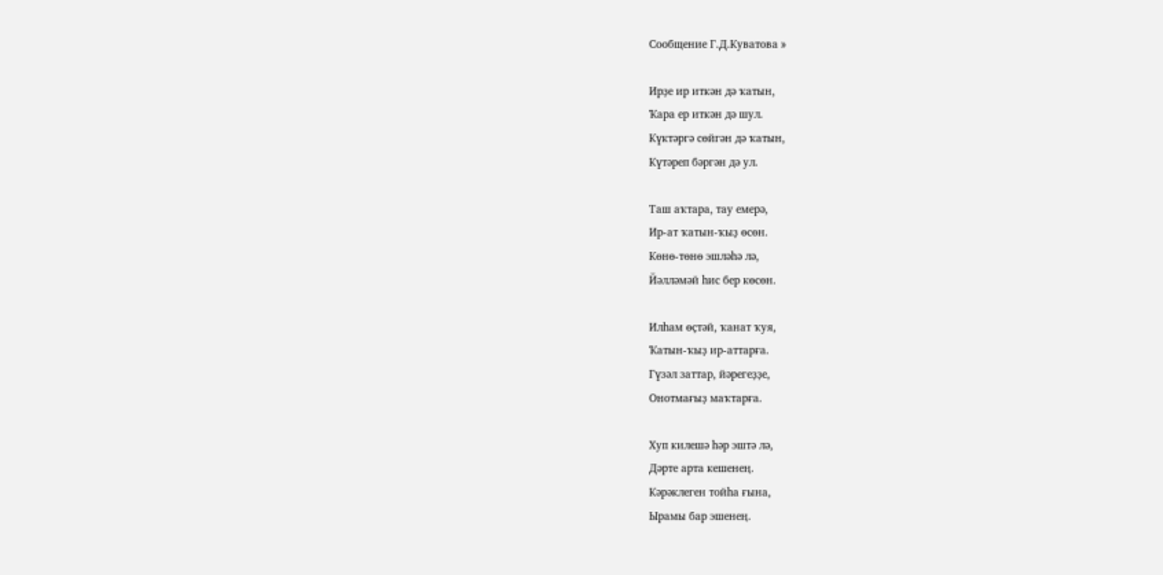Сообщение Г.Д.Куватова »

Ирҙе ир иткән дә ҡатын,
Ҡара ер иткән дә шул.
Күктәргә сөйгән дә ҡатын,
Күтәреп бәргән дә ул.

Таш аҡтара, тау емерә,
Ир-ат ҡатын-ҡыҙ өсөн.
Көнө-төнө эшләһә лә,
Йәлләмәй һис бер көсөн.

Илһам өҫтәй, ҡанат ҡуя,
Ҡатын-ҡыҙ ир-аттарға.
Гүзәл заттар, йәрегеҙҙе,
Онотмағыҙ маҡтарға.

Хуп килешә һәр эштә лә,
Дәрте арта кешенең.
Кәрәклеген тойһа ғына,
Ырамы бар эшенең.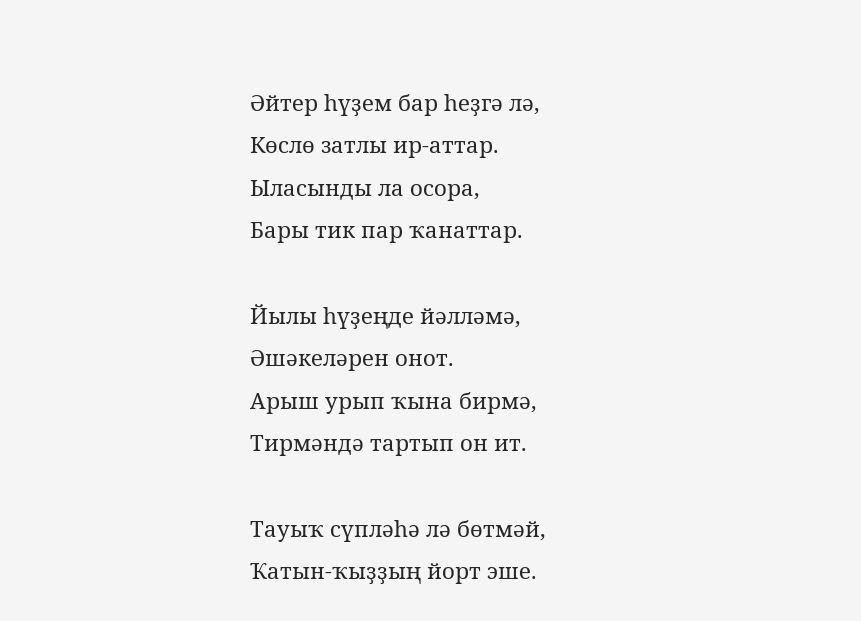Әйтер һүҙем бар һеҙгә лә,
Көслө затлы ир-аттар.
Ыласынды ла осора,
Бары тик пар ҡанаттар.

Йылы һүҙеңде йәлләмә,
Әшәкеләрен онот.
Арыш урып ҡына бирмә,
Тирмәндә тартып он ит.

Тауыҡ сүпләһә лә бөтмәй,
Ҡатын-ҡыҙҙың йорт эше.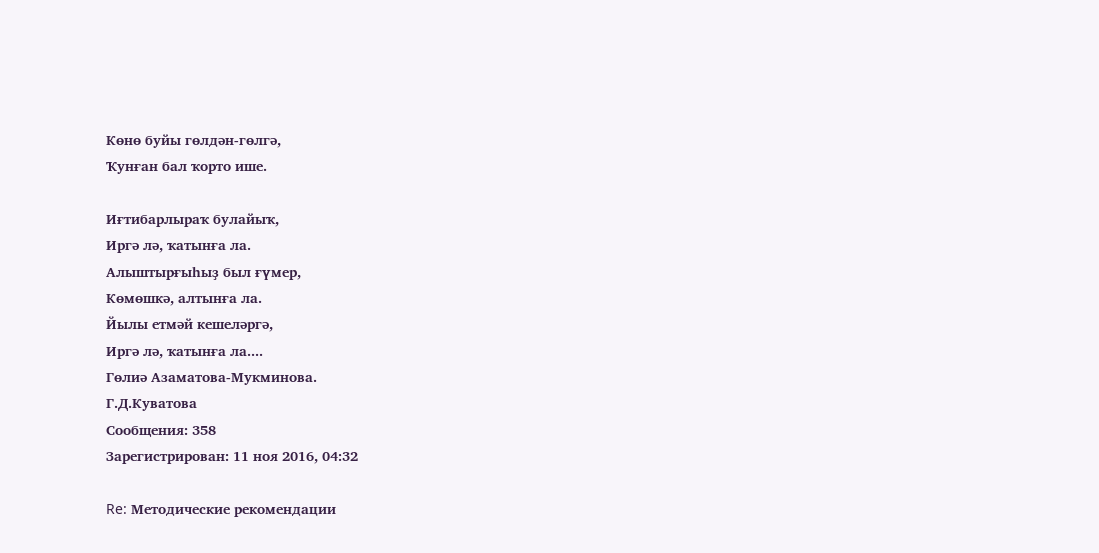Көнө буйы гөлдән-гөлгә,
Ҡунған бал ҡорто ише.

Иғтибарлыраҡ булайыҡ,
Иргә лә, ҡатынға ла.
Алыштырғыһыҙ был ғүмер,
Көмөшкә, алтынға ла.
Йылы етмәй кешеләргә,
Иргә лә, ҡатынға ла....
Гөлиә Азаматова-Мукминова.
Г.Д.Куватова
Сообщения: 358
Зарегистрирован: 11 ноя 2016, 04:32

Re: Методические рекомендации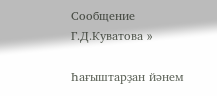Сообщение Г.Д.Куватова »

Һағыштарҙан йәнем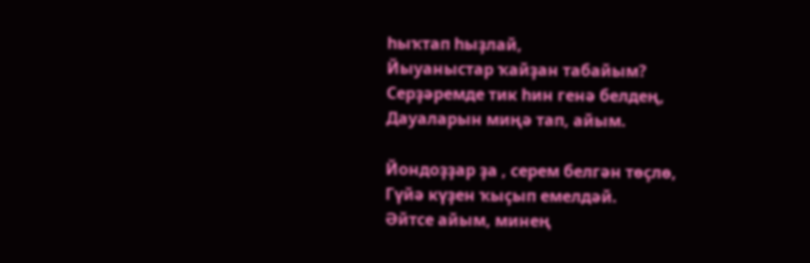һыҡтап һыҙлай,
Йыуаныстар ҡайҙан табайым?
Серҙәремде тик һин генә белдең,
Дауаларын миңә тап, айым.

Йондоҙҙар ҙа , серем белгән төҫлө,
Гүйә күҙен ҡыҫып емелдәй.
Әйтсе айым, минең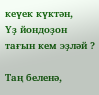кеүек күктән,
Үҙ йондоҙон тағын кем эҙләй ?

Таң беленә,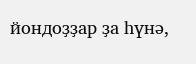йондоҙҙар ҙа һүнә,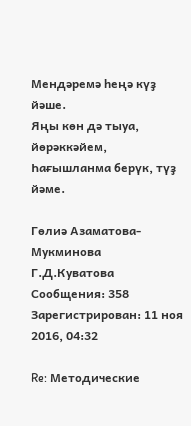Мендәремә һеңә күҙ йәше.
Яңы көн дә тыуа, йөрәккәйем,
Һағышланма берүк, түҙ йәме.

Гөлиә Азаматова-Мукминова
Г.Д.Куватова
Сообщения: 358
Зарегистрирован: 11 ноя 2016, 04:32

Re: Методические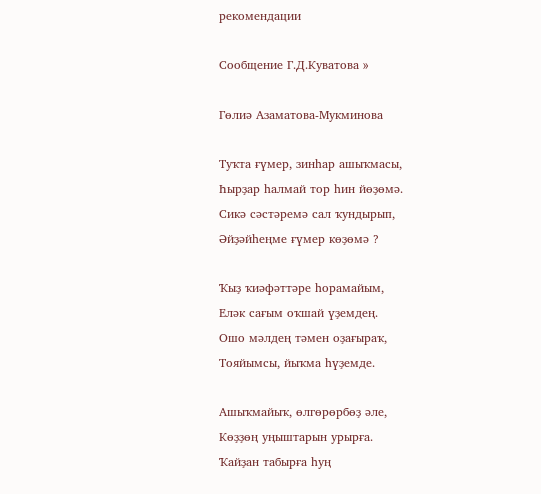рекомендации

Сообщение Г.Д.Куватова »

Гөлиә Азаматова-Мукминова

Туҡта ғүмер, зинһар ашыҡмасы,
Һырҙар һалмай тор һин йөҙөмә.
Сикә сәстәремә сал ҡундырып,
Әйҙәйһеңме ғүмер көҙөмә ?

Ҡыҙ ҡиәфәттәре һорамайым,
Еләк сағым оҡшай үҙемдең.
Ошо мәлдең тәмен оҙағыраҡ,
Тояйымсы, йыҡма һүҙемде.

Ашыҡмайыҡ, өлгөрөрбөҙ әле,
Көҙҙөң уңыштарын урырға.
Ҡайҙан табырға һуң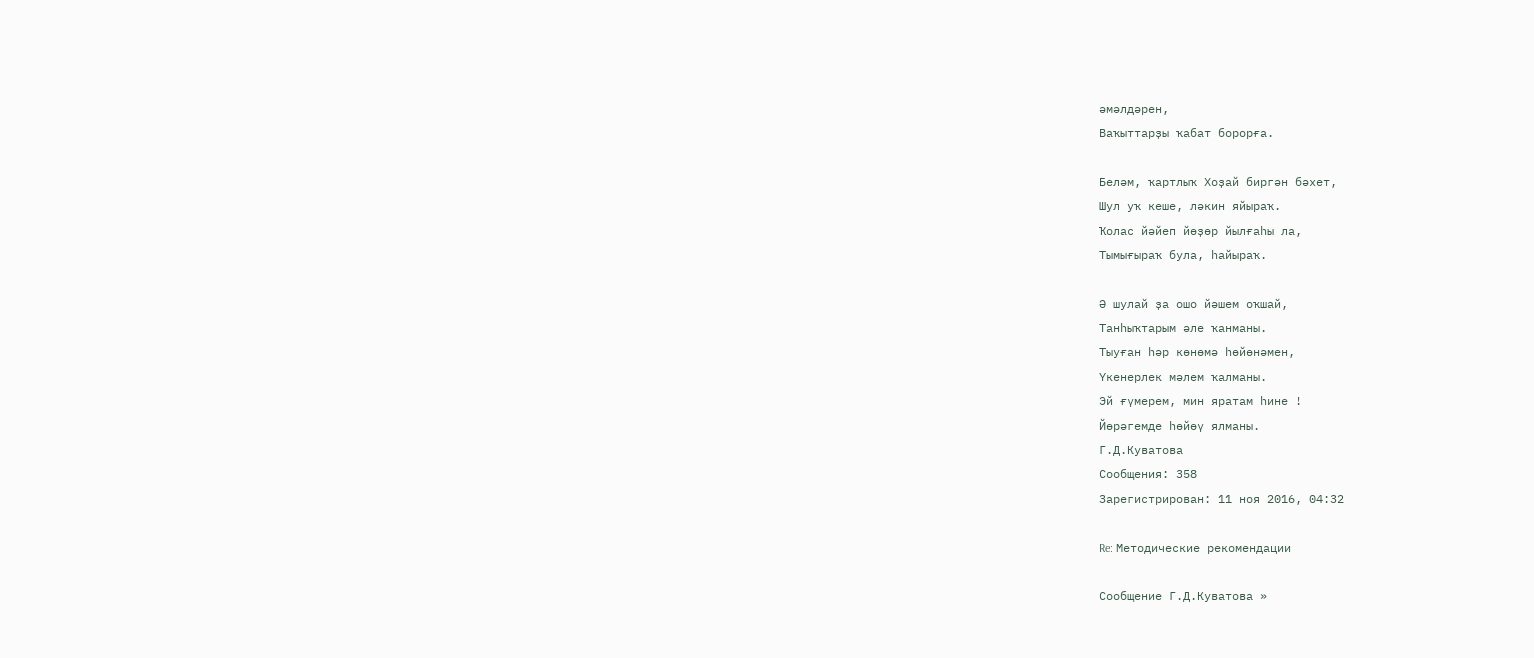әмәлдәрен,
Ваҡыттарҙы ҡабат борорға.

Беләм, ҡартлыҡ Хоҙай биргән бәхет,
Шул уҡ кеше, ләкин яйыраҡ.
Ҡолас йәйеп йөҙөр йылғаһы ла,
Тымығыраҡ була, һайыраҡ.

Ә шулай ҙа ошо йәшем оҡшай,
Танһыҡтарым әле ҡанманы.
Тыуған һәр көнөмә һөйөнәмен,
Үкенерлек мәлем ҡалманы.
Эй ғүмерем, мин яратам һине !
Йөрәгемде һөйөү ялманы.
Г.Д.Куватова
Сообщения: 358
Зарегистрирован: 11 ноя 2016, 04:32

Re: Методические рекомендации

Сообщение Г.Д.Куватова »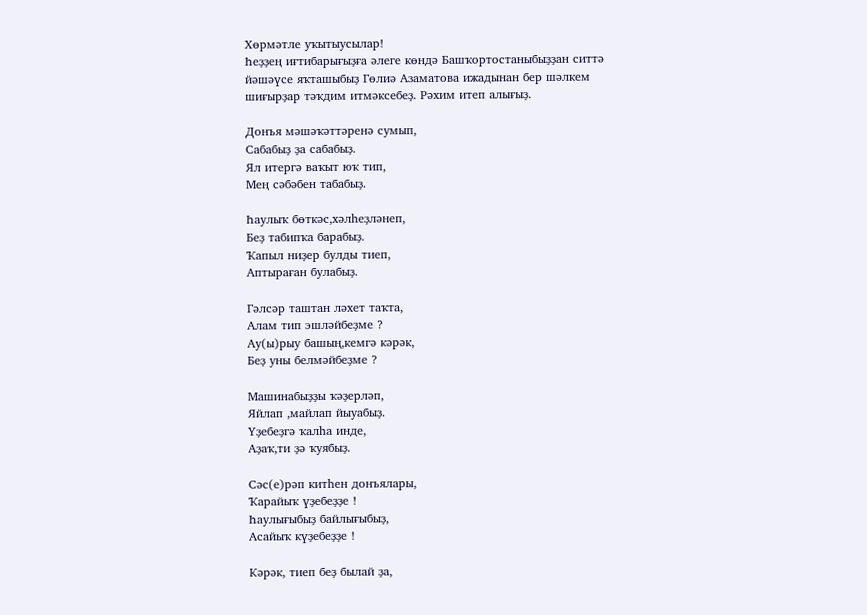Хөрмәтле уҡытыусылар!
Һеҙҙең иғтибарығыҙға әлеге көндә Башҡортостаныбыҙҙан ситтә йәшәүсе яҡташыбыҙ Гөлиә Азаматова ижадынан бер шәлкем шиғырҙар тәҡдим итмәксебеҙ. Рәхим итеп алығыҙ.

Донъя мәшәҡәттәренә сумып,
Сабабыҙ ҙа сабабыҙ.
Ял итергә ваҡыт юҡ тип,
Мең сәбәбен табабыҙ.

Һаулыҡ бөткәс,хәлһеҙләнеп,
Беҙ табипҡа барабыҙ.
Ҡапыл ниҙер булды тиеп,
Аптыраған булабыҙ.

Гәлсәр таштан ләхет таҡта,
Алам тип эшләйбеҙме ?
Ау(ы)рыу башың,кемгә кәрәк,
Беҙ уны белмәйбеҙме ?

Машинабыҙҙы ҡәҙерләп,
Яйлап ,майлап йыуабыҙ.
Үҙебеҙгә ҡалһа инде,
Аҙаҡ,ти ҙә ҡуябыҙ.

Сәс(е)рәп китһен донъялары,
Ҡарайыҡ үҙебеҙҙе !
Һаулығыбыҙ байлығыбыҙ,
Асайыҡ күҙебеҙҙе !

Кәрәк, тиеп беҙ былай ҙа,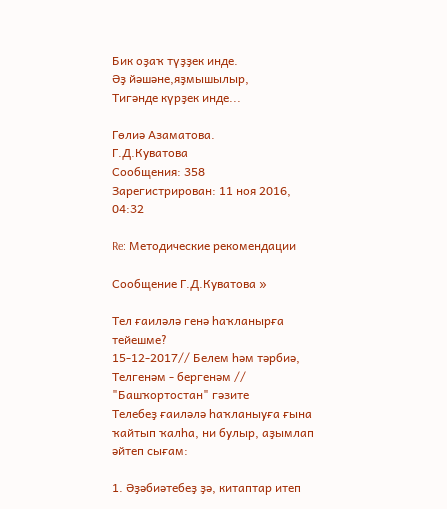Бик оҙаҡ түҙҙек инде.
Әҙ йәшәне,яҙмышылыр,
Тигәнде күрҙек инде...

Гөлиә Азаматова.
Г.Д.Куватова
Сообщения: 358
Зарегистрирован: 11 ноя 2016, 04:32

Re: Методические рекомендации

Сообщение Г.Д.Куватова »

Тел ғаиләлә генә һаҡланырға тейешме?
15-12-2017// Белем һәм тәрбиә, Телгенәм - бергенәм // "Башҡортостан" гәзите
Телебеҙ ғаиләлә һаҡланыуға ғына ҡайтып ҡалһа, ни булыр, аҙымлап әйтеп сығам:

1. Әҙәбиәтебеҙ ҙә, китаптар итеп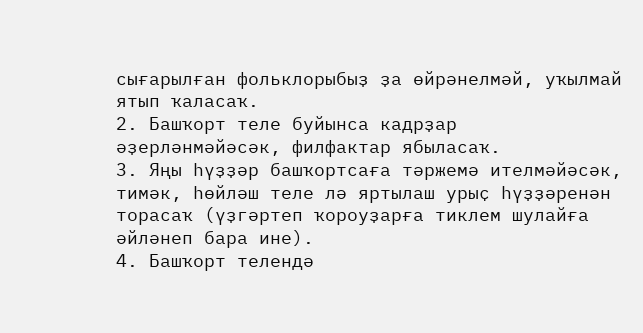сығарылған фольклорыбыҙ ҙа өйрәнелмәй, уҡылмай ятып ҡаласаҡ.
2. Башҡорт теле буйынса кадрҙар әҙерләнмәйәсәк, филфактар ябыласаҡ.
3. Яңы һүҙҙәр башҡортсаға тәржемә ителмәйәсәк, тимәк, һөйләш теле лә яртылаш урыҫ һүҙҙәренән торасаҡ (үҙгәртеп ҡороуҙарға тиклем шулайға әйләнеп бара ине).
4. Башҡорт телендә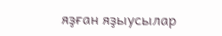яҙған яҙыусылар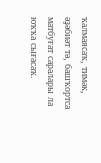ҡалмаясаҡ, тимәк, әҙәбиәт тә, башҡортса матбуғат саралары ла юҡҡа сығасаҡ.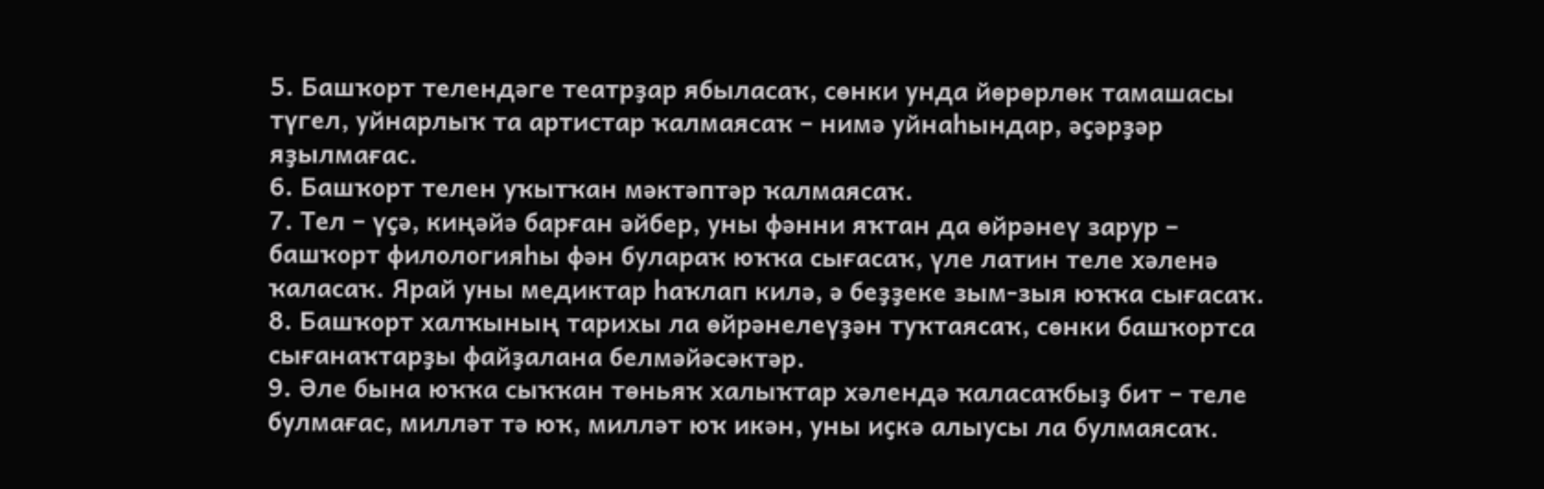5. Башҡорт телендәге театрҙар ябыласаҡ, сөнки унда йөрөрлөк тамашасы түгел, уйнарлыҡ та артистар ҡалмаясаҡ – нимә уйнаһындар, әҫәрҙәр яҙылмағас.
6. Башҡорт телен уҡытҡан мәктәптәр ҡалмаясаҡ.
7. Тел – үҫә, киңәйә барған әйбер, уны фәнни яҡтан да өйрәнеү зарур – башҡорт филологияһы фән булараҡ юҡҡа сығасаҡ, үле латин теле хәленә ҡаласаҡ. Ярай уны медиктар һаҡлап килә, ә беҙҙеке зым-зыя юҡҡа сығасаҡ.
8. Башҡорт халҡының тарихы ла өйрәнелеүҙән туҡтаясаҡ, сөнки башҡортса сығанаҡтарҙы файҙалана белмәйәсәктәр.
9. Әле бына юҡҡа сыҡҡан төньяҡ халыҡтар хәлендә ҡаласаҡбыҙ бит – теле булмағас, милләт тә юҡ, милләт юҡ икән, уны иҫкә алыусы ла булмаясаҡ.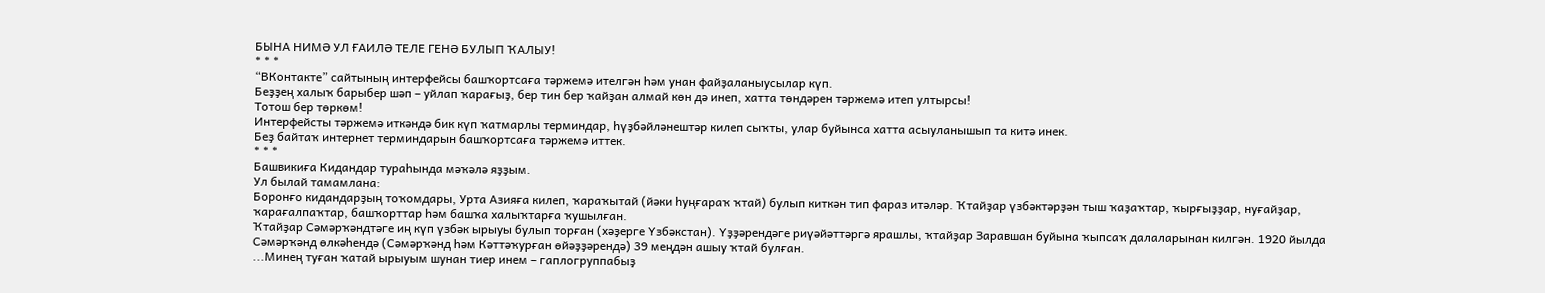БЫНА НИМӘ УЛ ҒАИЛӘ ТЕЛЕ ГЕНӘ БУЛЫП ҠАЛЫУ!
* * *
“ВКонтакте” сайтының интерфейсы башҡортсаға тәржемә ителгән һәм унан файҙаланыусылар күп.
Беҙҙең халыҡ барыбер шәп – уйлап ҡарағыҙ, бер тин бер ҡайҙан алмай көн дә инеп, хатта төндәрен тәржемә итеп ултырсы!
Тотош бер төркөм!
Интерфейсты тәржемә иткәндә бик күп ҡатмарлы терминдар, һүҙбәйләнештәр килеп сыҡты, улар буйынса хатта асыуланышып та китә инек.
Беҙ байтаҡ интернет терминдарын башҡортсаға тәржемә иттек.
* * *
Башвикиға Кидандар тураһында мәҡәлә яҙҙым.
Ул былай тамамлана:
Боронғо кидандарҙың тоҡомдары, Урта Азияға килеп, ҡараҡытай (йәки һуңғараҡ ҡтай) булып киткән тип фараз итәләр. Ҡтайҙар үзбәктәрҙән тыш ҡаҙаҡтар, ҡырғыҙҙар, нуғайҙар, ҡарағалпаҡтар, башҡорттар һәм башҡа халыҡтарға ҡушылған.
Ҡтайҙар Сәмәрҡәндтәге иң күп үзбәк ырыуы булып торған (хәҙерге Үзбәкстан). Үҙҙәрендәге риүәйәттәргә ярашлы, ҡтайҙар Заравшан буйына ҡыпсаҡ далаларынан килгән. 1920 йылда Сәмәрҡәнд өлкәһендә (Сәмәрҡәнд һәм Кәттәҡурған өйәҙҙәрендә) 39 меңдән ашыу ҡтай булған.
...Минең туған ҡатай ырыуым шунан тиер инем – гаплогруппабыҙ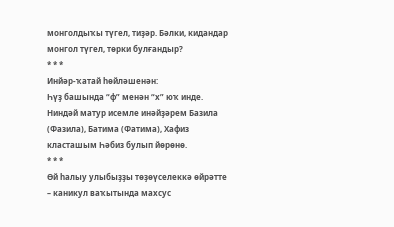монголдыҡы түгел, тиҙәр. Бәлки, кидандар монгол түгел, төрки булғандыр?
* * *
Инйәр-ҡатай һөйләшенән:
Һүҙ башында “ф” менән “х” юҡ инде. Ниндәй матур исемле инәйҙәрем Базила (Фазила), Батима (Фатима), Хафиз класташым Һәбиз булып йөрөнө.
* * *
Өй һалыу улыбыҙҙы төҙөүселеккә өйрәтте – каникул ваҡытында махсус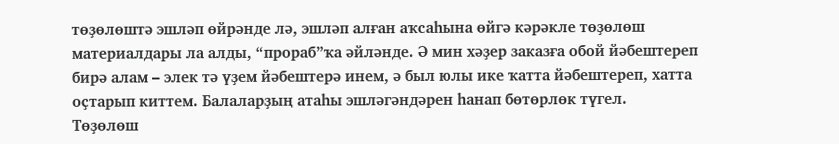төҙөлөштә эшләп өйрәнде лә, эшләп алған аҡсаһына өйгә кәрәкле төҙөлөш материалдары ла алды, “прораб”ҡа әйләнде. Ә мин хәҙер заказға обой йәбештереп бирә алам – элек тә үҙем йәбештерә инем, ә был юлы ике ҡатта йәбештереп, хатта оҫтарып киттем. Балаларҙың атаһы эшләгәндәрен һанап бөтөрлөк түгел.
Төҙөлөш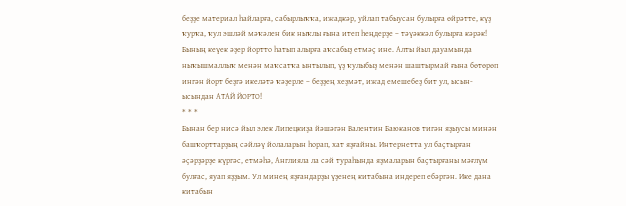беҙҙе материал һайларға, сабырлыҡҡа, ижадкәр, уйлап табыусан булырға өйрәтте, күҙ ҡурҡа, ҡул эшләй мәҡәлен бик ныҡлы ғына итеп һеңдерҙе – тәүәккәл булырға кәрәк!
Бының кеүек әҙер йортто һатып алырға аҡсабыҙ етмәҫ ине. Алты йыл дауамында ныҡышмаллыҡ менән маҡсатҡа ынтылып, үҙ ҡулыбыҙ менән шаштырмай ғына бөтөрөп ингән йорт беҙгә икеләтә ҡәҙерле – беҙҙең хеҙмәт, ижад емешебеҙ бит ул, ысын-ысындан АТАЙ ЙОРТО!
* * *
Бынан бер нисә йыл элек Липецкиҙа йәшәгән Валентин Баюканов тигән яҙыусы минән башҡорттарҙың сәйләү йолаларын һорап, хат яҙғайны. Интернетта ул баҫтырған әҫәрҙәрҙе күргәс, етмәһә, Англияла ла сәй тураһында яҙмаларын баҫтырғаны мәғлүм булғас, яуап яҙҙым. Ул минең яҙғандарҙы үҙенең китабына индереп ебәргән. Ике дана китабын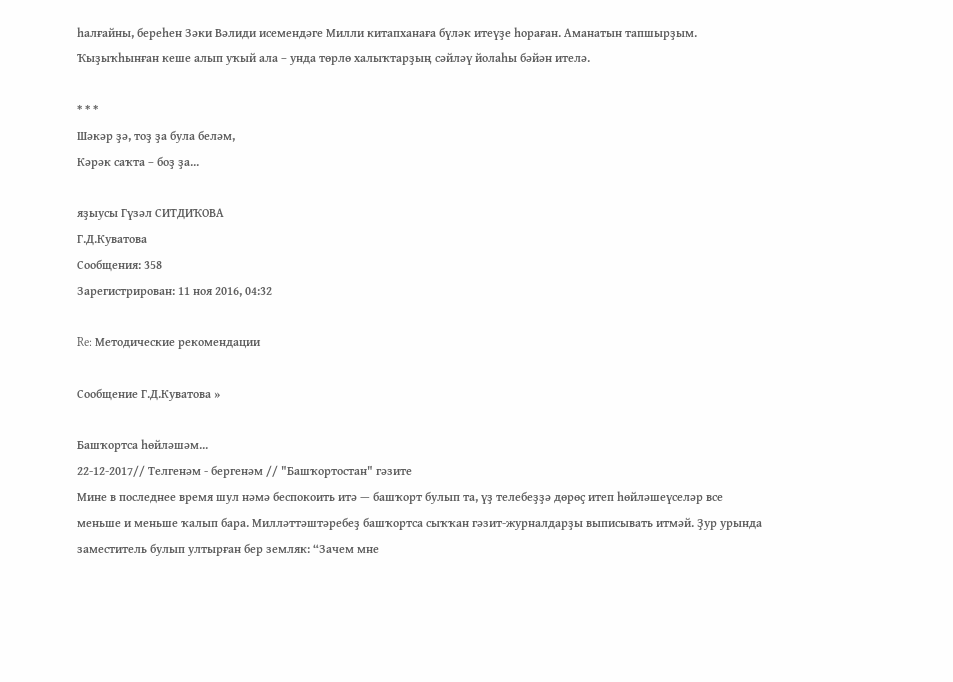һалғайны, береһен Зәки Вәлиди исемендәге Милли китапханаға бүләк итеүҙе һораған. Аманатын тапшырҙым. Ҡыҙыҡһынған кеше алып уҡый ала – унда төрлө халыҡтарҙың сәйләү йолаһы бәйән ителә.

* * *
Шәкәр ҙә, тоҙ ҙа була беләм,
Кәрәк саҡта – боҙ ҙа...

яҙыусы Гүзәл СИТДИҠОВА
Г.Д.Куватова
Сообщения: 358
Зарегистрирован: 11 ноя 2016, 04:32

Re: Методические рекомендации

Сообщение Г.Д.Куватова »

Башҡортса һөйләшәм...
22-12-2017// Телгенәм - бергенәм // "Башҡортостан" гәзите
Мине в последнее время шул нәмә беспокоить итә — башҡорт булып та, үҙ телебеҙҙә дөрөҫ итеп һөйләшеүселәр все меньше и меньше ҡалып бара. Милләттәштәребеҙ башҡортса сыҡҡан гәзит-журналдарҙы выписывать итмәй. Ҙур урында заместитель булып ултырған бер земляк: “Зачем мне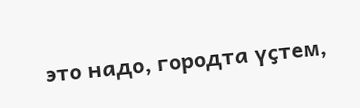это надо, городта үҫтем,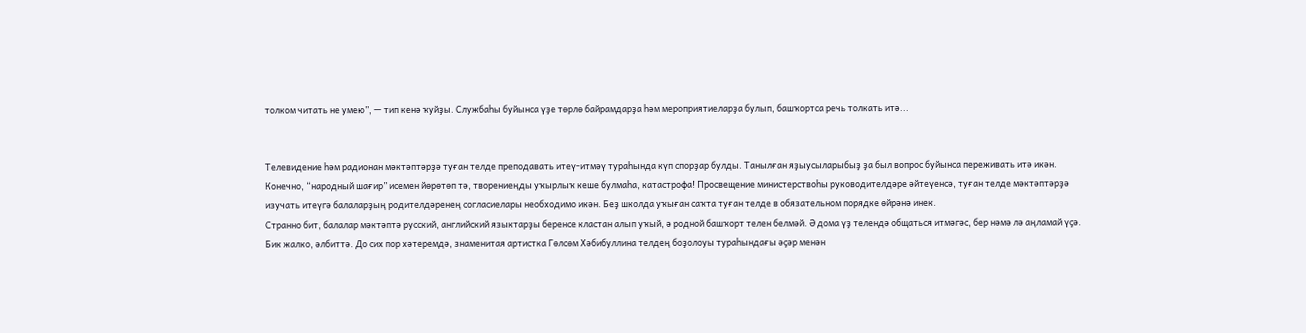толком читать не умею”, — тип кенә ҡуйҙы. Службаһы буйынса үҙе төрлө байрамдарҙа һәм мероприятиеларҙа булып, башҡортса речь толкать итә...


Телевидение һәм радионан мәктәптәрҙә туған телде преподавать итеү-итмәү тураһында күп спорҙар булды. Танылған яҙыусыларыбыҙ ҙа был вопрос буйынса переживать итә икән. Конечно, “народный шағир” исемен йөрөтөп тә, творениеңды уҡырлыҡ кеше булмаһа, катастрофа! Просвещение министерствоһы руководителдәре әйтеүенсә, туған телде мәктәптәрҙә изучать итеүгә балаларҙың родителдәренең согласиелары необходимо икән. Беҙ школда уҡыған саҡта туған телде в обязательном порядке өйрәнә инек.
Странно бит, балалар мәктәптә русский, английский языктарҙы беренсе кластан алып уҡый, ә родной башҡорт телен белмәй. Ә дома үҙ телендә общаться итмәгәс, бер нәмә лә аңламай үҫә. Бик жалко, әлбиттә. До сих пор хәтеремдә, знаменитая артистка Гөлсөм Хәбибуллина телдең боҙолоуы тураһындағы әҫәр менән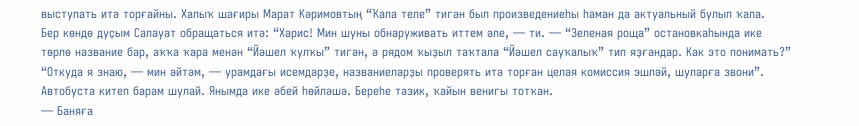выступать итә торғайны. Халыҡ шағиры Марат Кәримовтың “Ҡала теле” тигән был произведениеһы һаман да актуальный булып ҡала.
Бер көндө дуҫым Салауат обращаться итә: “Харис! Мин шуны обнаруживать иттем әле, — ти. — “Зеленая роща” остановкаһында ике төрлө название бар, аҡҡа ҡара менән “Йәшел ҡулҡы” тигән, ә рядом ҡыҙыл таҡтала “Йәшел сауҡалыҡ” тип яҙғандар. Как это понимать?” “Откуда я знаю, — мин әйтәм, — урамдағы исемдәрҙе, названиеларҙы проверять итә торған целая комиссия эшләй, шуларға звони”.
Автобуста китеп барам шулай. Янымда ике әбей һөйләшә. Береһе тазик, ҡайын венигы тотҡан.
— Баняға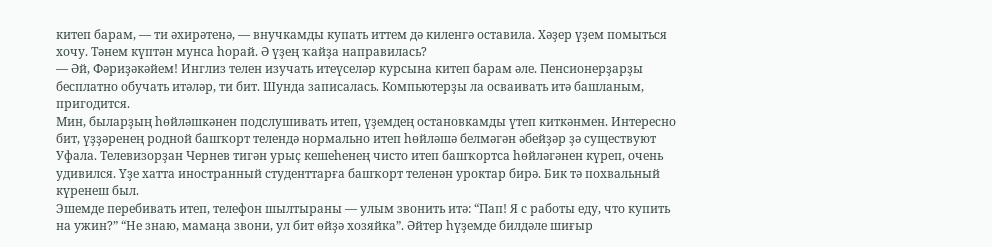китеп барам, — ти әхирәтенә, — внучкамды купать иттем дә киленгә оставила. Хәҙер үҙем помыться хочу. Тәнем күптән мунса һорай. Ә үҙең ҡайҙа направилась?
— Әй, Фәриҙәкәйем! Инглиз телен изучать итеүселәр курсына китеп барам әле. Пенсионерҙарҙы бесплатно обучать итәләр, ти бит. Шунда записалась. Компьютерҙы ла осваивать итә башланым, пригодится.
Мин, быларҙың һөйләшкәнен подслушивать итеп, үҙемдең остановкамды үтеп киткәнмен. Интересно бит, үҙҙәренең родной башҡорт телендә нормально итеп һөйләшә белмәгән әбейҙәр ҙә существуют Уфала. Телевизорҙан Чернев тигән урыҫ кешеһенең чисто итеп башҡортса һөйләгәнен күреп, очень удивился. Үҙе хатта иностранный студенттарға башҡорт теленән уроктар бирә. Бик тә похвальный күренеш был.
Эшемде перебивать итеп, телефон шылтыраны — улым звонить итә: “Пап! Я с работы еду, что купить на ужин?” “Не знаю, мамаңа звони, ул бит өйҙә хозяйка”. Әйтер һүҙемде билдәле шиғыр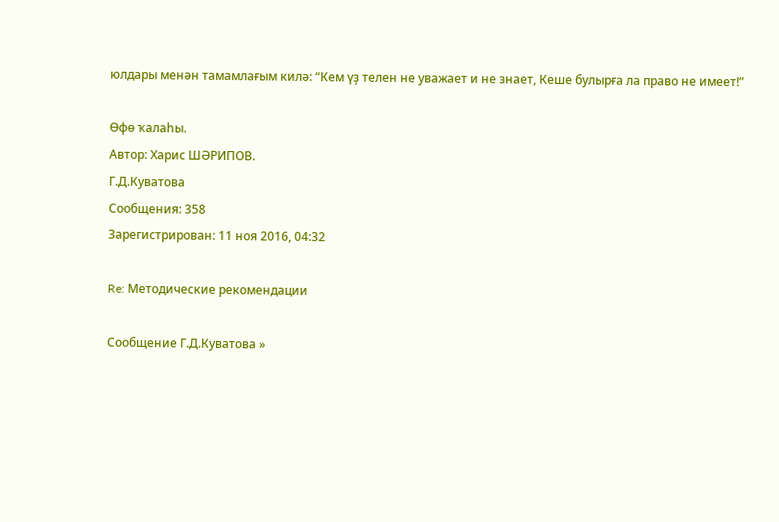юлдары менән тамамлағым килә: “Кем үҙ телен не уважает и не знает, Кеше булырға ла право не имеет!”

Өфө ҡалаһы.
Автор: Харис ШӘРИПОВ.
Г.Д.Куватова
Сообщения: 358
Зарегистрирован: 11 ноя 2016, 04:32

Re: Методические рекомендации

Сообщение Г.Д.Куватова »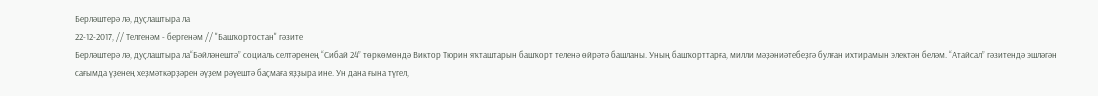Берләштерә лә, дуҫлаштыра ла
22-12-2017, // Телгенәм - бергенәм // "Башҡортостан" гәзите
Берләштерә лә, дуҫлаштыра ла“Бәйләнештә” социаль селтәренең “Сибай 24” төркөмөндә Виктор Тюрин яҡташтарын башҡорт теленә өйрәтә башланы. Уның башҡорттарға, милли мәҙәниәтебеҙгә булған ихтирамын электән беләм. “Атайсал” гәзитендә эшләгән сағымда үҙенең хеҙмәткәрҙәрен әүҙем рәүештә баҫмаға яҙҙыра ине. Ун дана ғына түгел,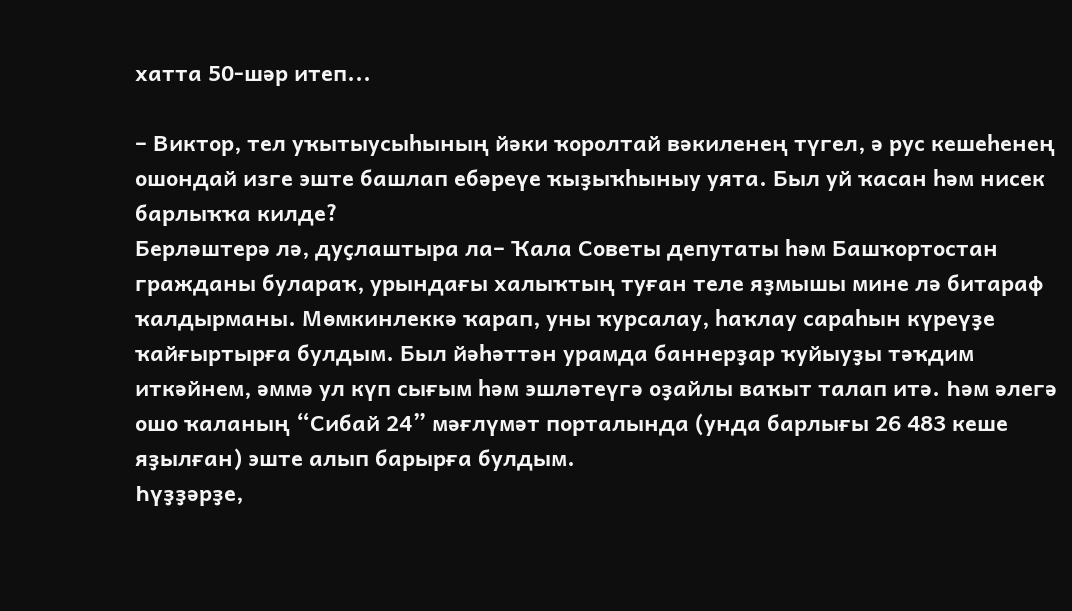хатта 50-шәр итеп...

– Виктор, тел уҡытыусыһының йәки ҡоролтай вәкиленең түгел, ә рус кешеһенең ошондай изге эште башлап ебәреүе ҡыҙыҡһыныу уята. Был уй ҡасан һәм нисек барлыҡҡа килде?
Берләштерә лә, дуҫлаштыра ла– Ҡала Советы депутаты һәм Башҡортостан гражданы булараҡ, урындағы халыҡтың туған теле яҙмышы мине лә битараф ҡалдырманы. Мөмкинлеккә ҡарап, уны ҡурсалау, һаҡлау сараһын күреүҙе ҡайғыртырға булдым. Был йәһәттән урамда баннерҙар ҡуйыуҙы тәҡдим иткәйнем, әммә ул күп сығым һәм эшләтеүгә оҙайлы ваҡыт талап итә. Һәм әлегә ошо ҡаланың “Сибай 24” мәғлүмәт порталында (унда барлығы 26 483 кеше яҙылған) эште алып барырға булдым.
Һүҙҙәрҙе,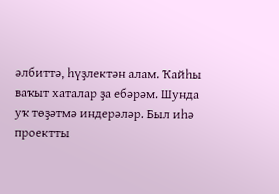әлбиттә, һүҙлектән алам. Ҡайһы ваҡыт хаталар ҙа ебәрәм. Шунда уҡ төҙәтмә индерәләр. Был иһә проектты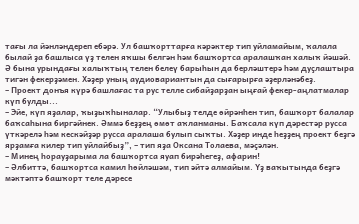тағы ла йәнләндереп ебәрә. Ул башҡорттарға кәрәктер тип уйламайым, ҡалала былай ҙа башлыса үҙ телен яҡшы белгән һәм башҡортса аралашҡан халыҡ йәшәй. Ә бына урындағы халыҡтың телен белеү барыһын да берләштерә һәм дуҫлаштыра тигән фекерҙәмен. Хәҙер уның аудиовариантын да сығарырға әҙерләнәбеҙ.
– Проект донъя күрә башлағас та рус телле сибайҙарҙан ыңғай фекер-аңлатмалар күп булды...
– Эйе, күп яҙалар, ҡыҙыҡһыналар. “Улыбыҙ телде өйрәнһен тип, башҡорт балалар баҡсаһына биргәйнек. Әммә беҙҙең өмөт аҡланманы. Баҡсала күп дәрестәр русса үткәрелә һәм кескәйҙәр русса аралаша булып сыҡты. Хәҙер инде һеҙҙең проект беҙгә ярҙамға килер тип уйлайбыҙ”, – тип яҙа Оксана Толаева, мәҫәлән.
– Минең һорауҙарыма ла башҡортса яуап бирәһегеҙ, афарин!
– Әлбиттә, башҡортса камил һөйләшәм, тип әйтә алмайым. Үҙ ваҡытында беҙгә мәктәптә башҡорт теле дәресе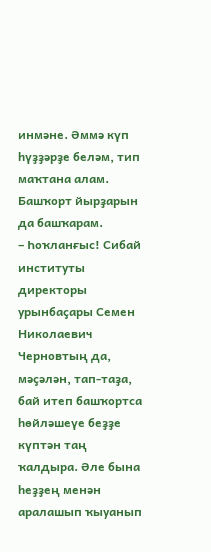инмәне. Әммә күп һүҙҙәрҙе беләм, тип маҡтана алам. Башҡорт йырҙарын да башҡарам.
– Һоҡланғыс! Сибай институты директоры урынбаҫары Семен Николаевич Черновтың да, мәҫәлән, тап-таҙа, бай итеп башҡортса һөйләшеүе беҙҙе күптән таң ҡалдыра. Әле бына һеҙҙең менән аралашып ҡыуанып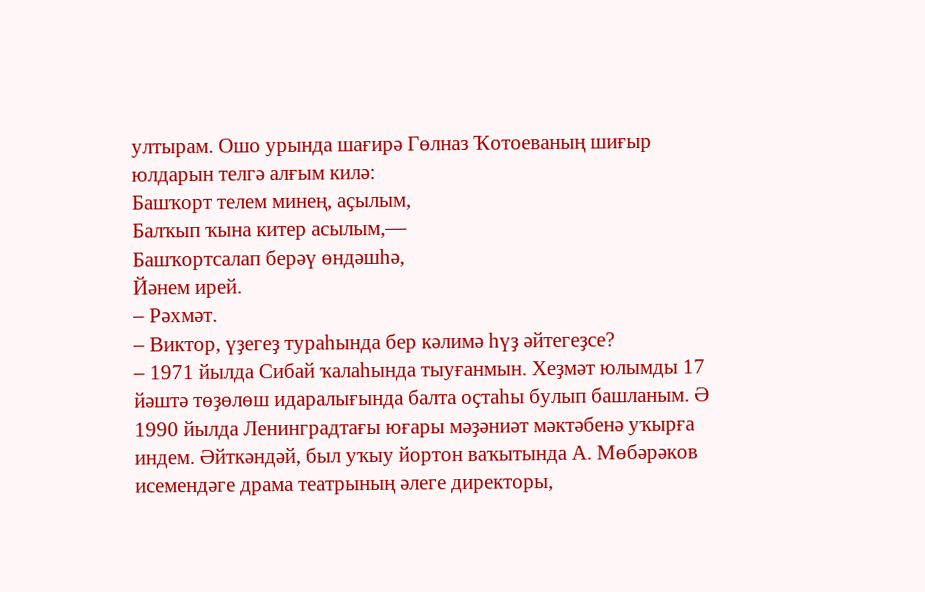ултырам. Ошо урында шағирә Гөлназ Ҡотоеваның шиғыр юлдарын телгә алғым килә:
Башҡорт телем минең, аҫылым,
Балҡып ҡына китер асылым,—
Башҡортсалап берәү өндәшһә,
Йәнем ирей.
– Рәхмәт.
– Виктор, үҙегеҙ тураһында бер кәлимә һүҙ әйтегеҙсе?
– 1971 йылда Сибай ҡалаһында тыуғанмын. Хеҙмәт юлымды 17 йәштә төҙөлөш идаралығында балта оҫтаһы булып башланым. Ә 1990 йылда Ленинградтағы юғары мәҙәниәт мәктәбенә уҡырға индем. Әйткәндәй, был уҡыу йортон ваҡытында А. Мөбәрәков исемендәге драма театрының әлеге директоры,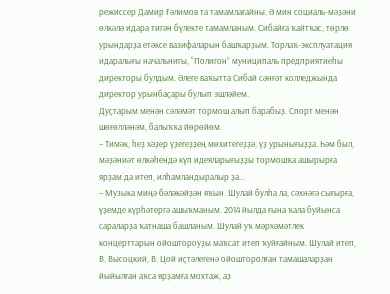режиссер Дамир Ғәлимов та тамамлағайны. Ә мин социаль-мәҙәни өлкәлә идара тигән бүлекте тамамланым. Сибайға ҡайтҡас, төрлө урындарҙа етәксе вазифаларын башҡарҙым. Торлаҡ-эксплуатация идаралығы начальнигы, “Полигон” муниципаль предприятиеһы директоры булдым. Әлеге ваҡытта Сибай сәнғәт колледжында директор урынбаҫары булып эшләйем.
Дуҫтарым менән сәләмәт тормош алып барабыҙ. Спорт менән шөғөлләнәм, балыҡҡа йөрөйөм.
– Тимәк, һеҙ хәҙер үҙегеҙҙең мөхитегеҙҙә, үҙ урынығыҙҙа. Һәм был, мәҙәниәт өлкәһендә күп идеяларығыҙҙы тормошҡа ашырырға ярҙам да итеп, илһамландыралыр ҙа...
– Музыка миңә бәләкәйҙән яҡын. Шулай булһа ла, сәхнәгә сығырға, үҙемде күрһәтергә ашыҡманым. 2014 йылда ғына ҡала буйынса сараларҙа ҡатнаша башланым. Шулай уҡ мәрхәмәтлек концерттарын ойоштороуҙы маҡсат итеп ҡуйғайным. Шулай итеп, В. Высоцкий, В. Цой иҫтәлегенә ойошторолған тамашаларҙан йыйылған аҡса ярҙамға мохтаж, аҙ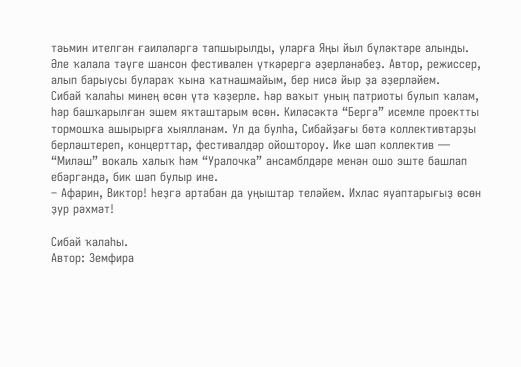тәьмин ителгән ғаиләләргә тапшырылды, уларға Яңы йыл бүләктәре алынды.
Әле ҡалала тәүге шансон фестивален үткәрергә әҙерләнәбеҙ. Автор, режиссер, алып барыусы булараҡ ҡына ҡатнашмайым, бер нисә йыр ҙа әҙерләйем.
Сибай ҡалаһы минең өсөн үтә ҡәҙерле. Һәр ваҡыт уның патриоты булып ҡалам, һәр башҡарылған эшем яҡташтарым өсөн. Киләсәктә “Бергә” исемле проектты тормошҡа ашырырға хыялланам. Ул да булһа, Сибайҙағы бөтә коллективтарҙы берләштереп, концерттар, фестивалдәр ойоштороу. Ике шәп коллектив — “Миләш” вокаль халыҡ һәм “Уралочка” ансамблдәре менән ошо эште башлап ебәргәндә, бик шәп булыр ине.
– Афарин, Виктор! Һеҙгә артабан да уңыштар теләйем. Ихлас яуаптарығыҙ өсөн ҙур рәхмәт!

Сибай ҡалаһы.
Автор: Земфира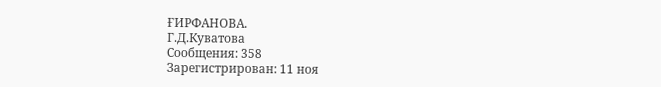ҒИРФАНОВА.
Г.Д.Куватова
Сообщения: 358
Зарегистрирован: 11 ноя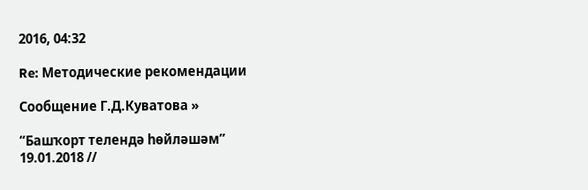2016, 04:32

Re: Методические рекомендации

Сообщение Г.Д.Куватова »

“Башҡорт телендә һөйләшәм”
19.01.2018 //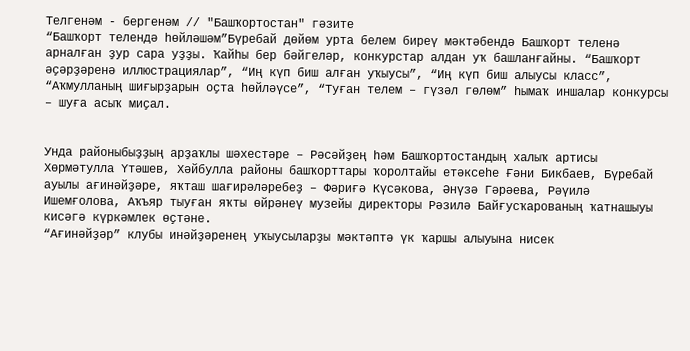Телгенәм - бергенәм // "Башҡортостан" гәзите
“Башҡорт телендә һөйләшәм”Бүребай дөйөм урта белем биреү мәктәбендә Башҡорт теленә арналған ҙур сара уҙҙы. Ҡайһы бер бәйгеләр, конкурстар алдан уҡ башланғайны. “Башҡорт әҫәрҙәренә иллюстрациялар”, “Иң күп биш алған уҡыусы”, “Иң күп биш алыусы класс”, “Аҡмулланың шиғырҙарын оҫта һөйләүсе”, “Туған телем – гүзәл гөлөм” һымаҡ иншалар конкурсы – шуға асыҡ миҫал.


Унда районыбыҙҙың арҙаҡлы шәхестәре – Рәсәйҙең һәм Башҡортостандың халыҡ артисы Хөрмәтулла Үтәшев, Хәйбулла районы башҡорттары ҡоролтайы етәксеһе Ғәни Бикбаев, Бүребай ауылы ағинәйҙәре, яҡташ шағирәләребеҙ – Фәриғә Күсәкова, Әнүзә Гәрәева, Рәүилә Ишемғолова, Аҡъяр тыуған яҡты өйрәнеү музейы директоры Рәзилә Байғусҡарованың ҡатнашыуы кисәгә күркәмлек өҫтәне.
“Ағинәйҙәр” клубы инәйҙәренең уҡыусыларҙы мәктәптә үк ҡаршы алыуына нисек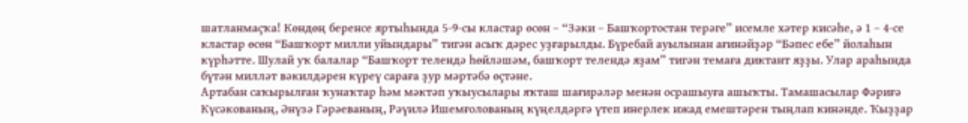шатланмаҫҡа! Көндөң беренсе яртыһында 5-9-сы кластар өсөн – “Зәки – Башҡортостан терәге” исемле хәтер кисәһе, ә 1 – 4-се кластар өсөн “Башҡорт милли уйындары” тигән асыҡ дәрес уҙғарылды. Бүребай ауылынан ағинәйҙәр “Бәпес ебе” йолаһын күрһәтте. Шулай уҡ балалар “Башҡорт телендә һөйләшәм, башҡорт телендә яҙам” тигән темаға диктант яҙҙы. Улар араһында бүтән милләт вәкилдәрен күреү сараға ҙур мәртәбә өҫтәне.
Артабан саҡырылған ҡунаҡтар һәм мәктәп уҡыусылары яҡташ шағирәләр менән осрашыуға ашыҡты. Тамашасылар Фәриғә Күсәкованың, Әнүзә Гәрәеваның, Рәүилә Ишемғолованың күңелдәргә үтеп инерлек ижад емештәрен тыңлап кинәнде. Ҡыҙҙар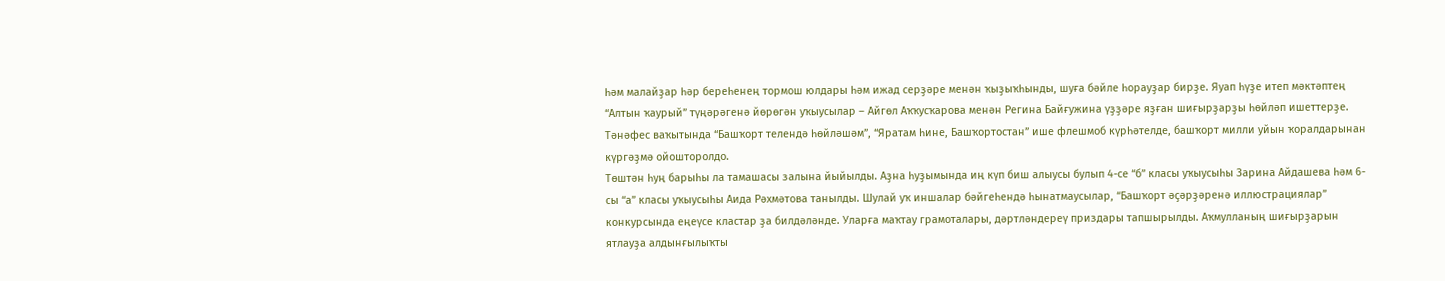һәм малайҙар һәр береһенең тормош юлдары һәм ижад серҙәре менән ҡыҙыҡһынды, шуға бәйле һорауҙар бирҙе. Яуап һүҙе итеп мәктәптең “Алтын ҡаурый” түңәрәгенә йөрөгән уҡыусылар – Айгөл Аҡҡусҡарова менән Регина Байғужина үҙҙәре яҙған шиғырҙарҙы һөйләп ишеттерҙе.
Тәнәфес ваҡытында “Башҡорт телендә һөйләшәм”, “Яратам һине, Башҡортостан” ише флешмоб күрһәтелде, башҡорт милли уйын ҡоралдарынан күргәҙмә ойошторолдо.
Төштән һуң барыһы ла тамашасы залына йыйылды. Аҙна һуҙымында иң күп биш алыусы булып 4-се “б” класы уҡыусыһы Зарина Айдашева һәм 6-сы “а” класы уҡыусыһы Аида Рәхмәтова танылды. Шулай уҡ иншалар бәйгеһендә һынатмаусылар, “Башҡорт әҫәрҙәренә иллюстрациялар” конкурсында еңеүсе кластар ҙа билдәләнде. Уларға маҡтау грамоталары, дәртләндереү приздары тапшырылды. Аҡмулланың шиғырҙарын ятлауҙа алдынғылыҡты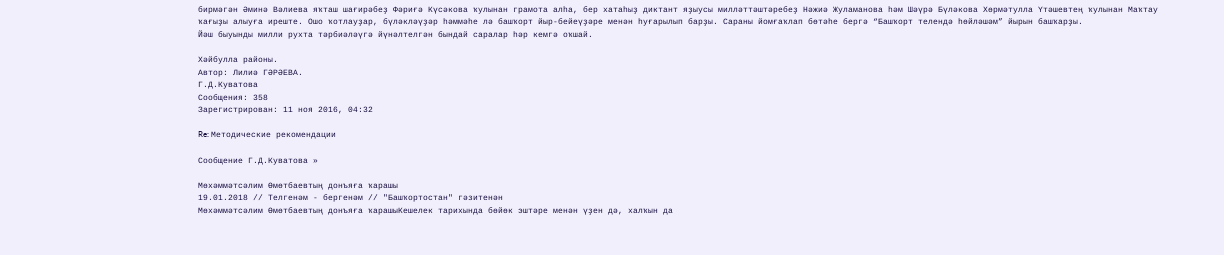бирмәгән Әминә Вәлиева яҡташ шағирәбеҙ Фәриғә Күсәкова ҡулынан грамота алһа, бер хатаһыҙ диктант яҙыусы милләттәштәребеҙ Нәжиә Жуламанова һәм Шәүрә Бүләкова Хөрмәтулла Үтәшевтең ҡулынан Маҡтау ҡағыҙы алыуға иреште. Ошо ҡотлауҙар, бүләкләүҙәр һәммәһе лә башҡорт йыр-бейеүҙәре менән һуғарылып барҙы. Сараны йомғаҡлап бөтәһе бергә “Башҡорт телендә һөйләшәм” йырын башҡарҙы.
Йәш быуынды милли рухта тәрбиәләүгә йүнәлтелгән бындай саралар һәр кемгә оҡшай.

Хәйбулла районы.
Автор: Лилиә ГӘРӘЕВА.
Г.Д.Куватова
Сообщения: 358
Зарегистрирован: 11 ноя 2016, 04:32

Re: Методические рекомендации

Сообщение Г.Д.Куватова »

Мөхәммәтсәлим Өмөтбаевтың донъяға ҡарашы
19.01.2018 // Телгенәм - бергенәм // "Башҡортостан" гәзитенән
Мөхәммәтсәлим Өмөтбаевтың донъяға ҡарашыКешелек тарихында бөйөк эштәре менән үҙен дә, халҡын да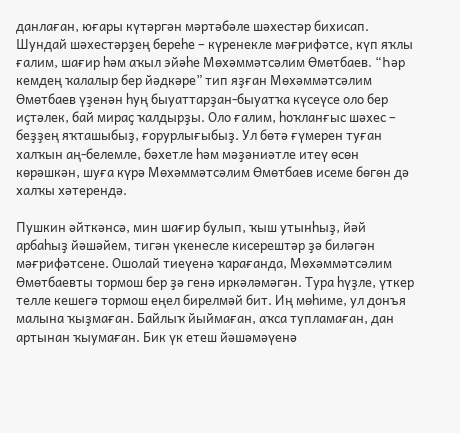данлаған, юғары күтәргән мәртәбәле шәхестәр бихисап. Шундай шәхестәрҙең береһе – күренекле мәғрифәтсе, күп яҡлы ғалим, шағир һәм аҡыл эйәһе Мөхәммәтсәлим Өмөтбаев. “Һәр кемдең ҡалалыр бер йәдкәре” тип яҙған Мөхәммәтсәлим Өмөтбаев үҙенән һуң быуаттарҙан-быуатҡа күсеүсе оло бер иҫтәлек, бай мираҫ ҡалдырҙы. Оло ғалим, һоҡланғыс шәхес – беҙҙең яҡташыбыҙ, ғорурлығыбыҙ. Ул бөтә ғүмерен туған халҡын аң-белемле, бәхетле һәм мәҙәниәтле итеү өсөн көрәшкән, шуға күрә Мөхәммәтсәлим Өмөтбаев исеме бөгөн дә халҡы хәтерендә.

Пушкин әйткәнсә, мин шағир булып, ҡыш утынһыҙ, йәй арбаһыҙ йәшәйем, тигән үкенесле кисерештәр ҙә биләгән мәғрифәтсене. Ошолай тиеүенә ҡарағанда, Мөхәммәтсәлим Өмөтбаевты тормош бер ҙә генә иркәләмәгән. Тура һүҙле, үткер телле кешегә тормош еңел бирелмәй бит. Иң мөһиме, ул донъя малына ҡыҙмаған. Байлыҡ йыймаған, аҡса тупламаған, дан артынан ҡыумаған. Бик үк етеш йәшәмәүенә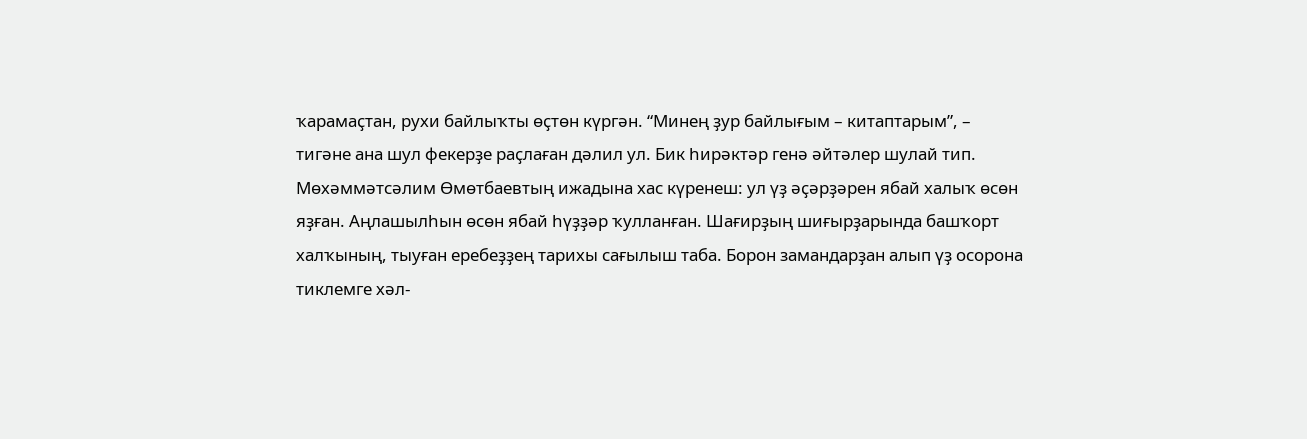ҡарамаҫтан, рухи байлыҡты өҫтөн күргән. “Минең ҙур байлығым – китаптарым”, – тигәне ана шул фекерҙе раҫлаған дәлил ул. Бик һирәктәр генә әйтәлер шулай тип.
Мөхәммәтсәлим Өмөтбаевтың ижадына хас күренеш: ул үҙ әҫәрҙәрен ябай халыҡ өсөн яҙған. Аңлашылһын өсөн ябай һүҙҙәр ҡулланған. Шағирҙың шиғырҙарында башҡорт халҡының, тыуған еребеҙҙең тарихы сағылыш таба. Борон замандарҙан алып үҙ осорона тиклемге хәл-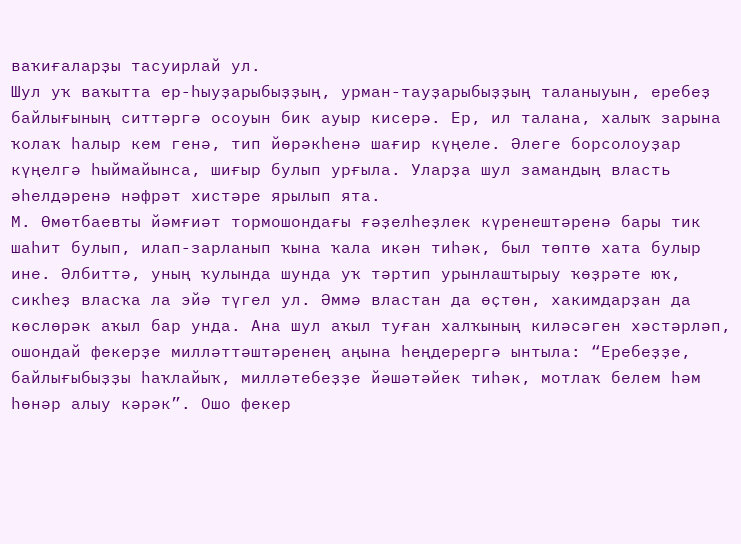ваҡиғаларҙы тасуирлай ул.
Шул уҡ ваҡытта ер-һыуҙарыбыҙҙың, урман-тауҙарыбыҙҙың таланыуын, еребеҙ байлығының ситтәргә осоуын бик ауыр кисерә. Ер, ил талана, халыҡ зарына ҡолаҡ һалыр кем генә, тип йөрәкһенә шағир күңеле. Әлеге борсолоуҙар күңелгә һыймайынса, шиғыр булып урғыла. Уларҙа шул замандың власть әһелдәренә нәфрәт хистәре ярылып ята.
М. Өмөтбаевты йәмғиәт тормошондағы ғәҙелһеҙлек күренештәренә бары тик шаһит булып, илап-зарланып ҡына ҡала икән тиһәк, был төптө хата булыр ине. Әлбиттә, уның ҡулында шунда уҡ тәртип урынлаштырыу ҡөҙрәте юҡ, сикһеҙ власҡа ла эйә түгел ул. Әммә властан да өҫтөн, хакимдарҙан да көслөрәк аҡыл бар унда. Ана шул аҡыл туған халҡының киләсәген хәстәрләп, ошондай фекерҙе милләттәштәренең аңына һеңдерергә ынтыла: “Еребеҙҙе, байлығыбыҙҙы һаҡлайыҡ, милләтебеҙҙе йәшәтәйек тиһәк, мотлаҡ белем һәм һөнәр алыу кәрәк”. Ошо фекер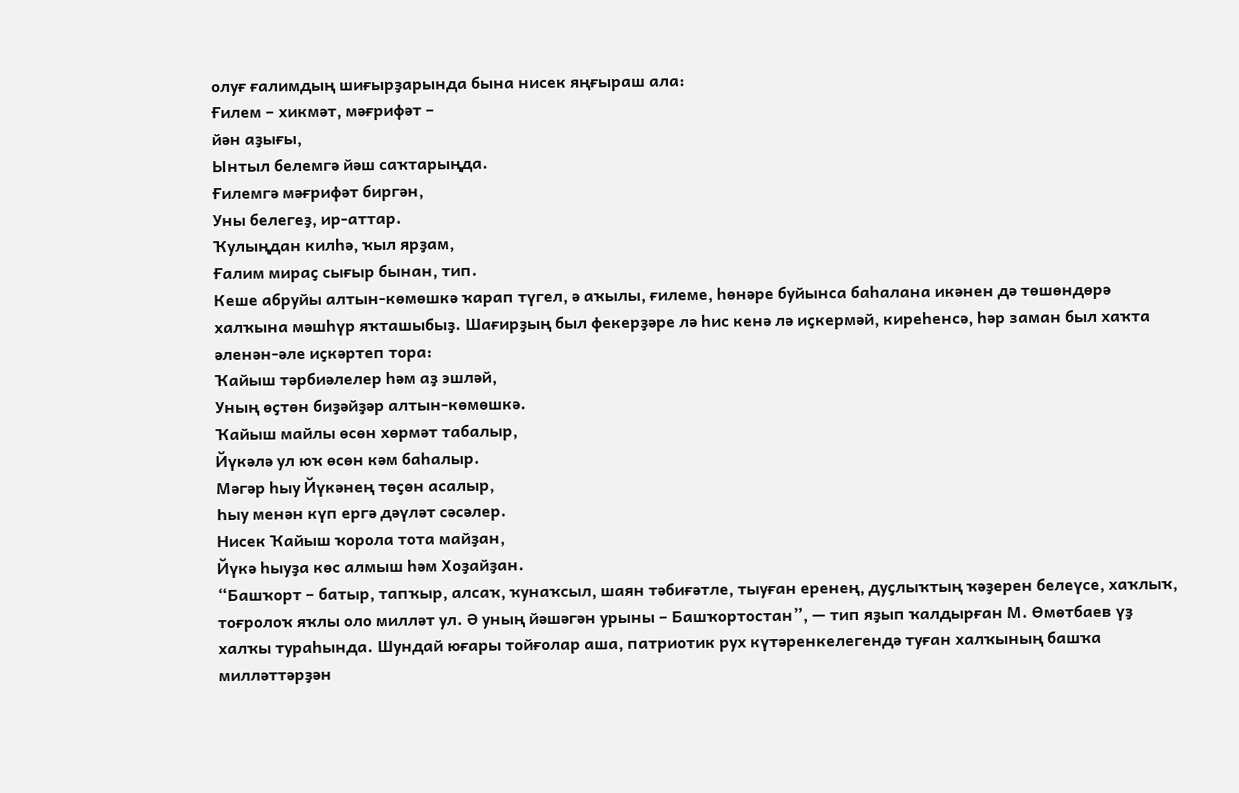олуғ ғалимдың шиғырҙарында бына нисек яңғыраш ала:
Ғилем – хикмәт, мәғрифәт –
йән аҙығы,
Ынтыл белемгә йәш саҡтарыңда.
Ғилемгә мәғрифәт биргән,
Уны белегеҙ, ир-аттар.
Ҡулыңдан килһә, ҡыл ярҙам,
Ғалим мираҫ сығыр бынан, тип.
Кеше абруйы алтын-көмөшкә ҡарап түгел, ә аҡылы, ғилеме, һөнәре буйынса баһалана икәнен дә төшөндөрә халҡына мәшһүр яҡташыбыҙ. Шағирҙың был фекерҙәре лә һис кенә лә иҫкермәй, киреһенсә, һәр заман был хаҡта әленән-әле иҫкәртеп тора:
Ҡайыш тәрбиәлелер һәм аҙ эшләй,
Уның өҫтөн биҙәйҙәр алтын-көмөшкә.
Ҡайыш майлы өсөн хөрмәт табалыр,
Йүкәлә ул юҡ өсөн кәм баһалыр.
Мәгәр һыу Йүкәнең төҫөн асалыр,
Һыу менән күп ергә дәүләт сәсәлер.
Нисек Ҡайыш ҡорола тота майҙан,
Йүкә һыуҙа көс алмыш һәм Хоҙайҙан.
“Башҡорт – батыр, тапҡыр, алсаҡ, ҡунаҡсыл, шаян тәбиғәтле, тыуған еренең, дуҫлыҡтың ҡәҙерен белеүсе, хаҡлыҡ, тоғролоҡ яҡлы оло милләт ул. Ә уның йәшәгән урыны – Башҡортостан”, — тип яҙып ҡалдырған М. Өмөтбаев үҙ халҡы тураһында. Шундай юғары тойғолар аша, патриотик рух күтәренкелегендә туған халҡының башҡа милләттәрҙән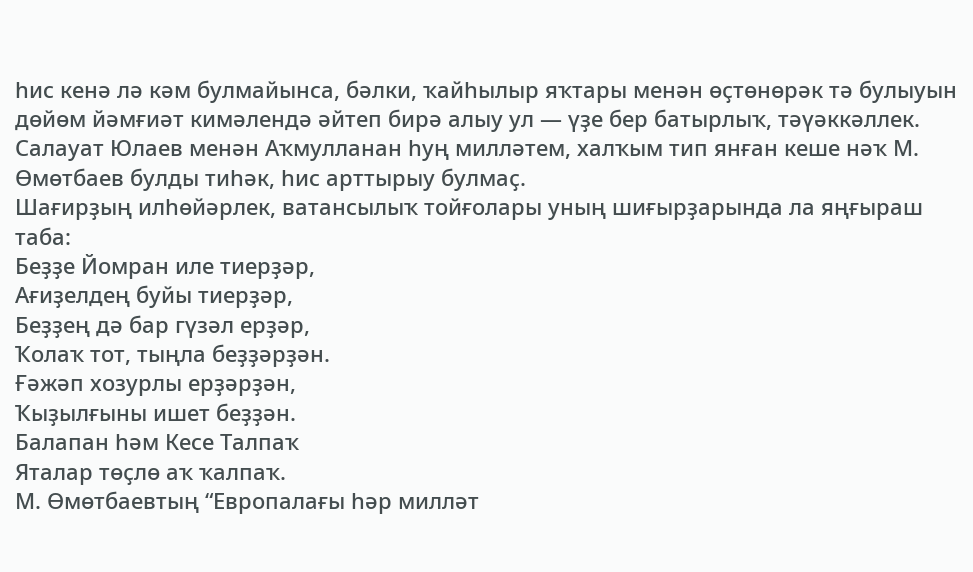һис кенә лә кәм булмайынса, бәлки, ҡайһылыр яҡтары менән өҫтөнөрәк тә булыуын дөйөм йәмғиәт кимәлендә әйтеп бирә алыу ул — үҙе бер батырлыҡ, тәүәккәллек. Салауат Юлаев менән Аҡмулланан һуң милләтем, халҡым тип янған кеше нәҡ М. Өмөтбаев булды тиһәк, һис арттырыу булмаҫ.
Шағирҙың илһөйәрлек, ватансылыҡ тойғолары уның шиғырҙарында ла яңғыраш таба:
Беҙҙе Йомран иле тиерҙәр,
Ағиҙелдең буйы тиерҙәр,
Беҙҙең дә бар гүзәл ерҙәр,
Ҡолаҡ тот, тыңла беҙҙәрҙән.
Ғәжәп хозурлы ерҙәрҙән,
Ҡыҙылғыны ишет беҙҙән.
Балапан һәм Кесе Талпаҡ
Яталар төҫлө аҡ ҡалпаҡ.
М. Өмөтбаевтың “Европалағы һәр милләт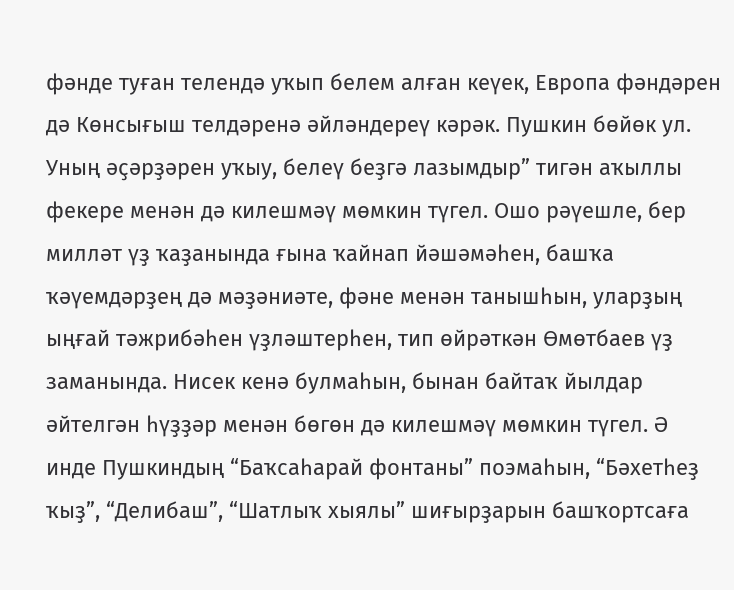фәнде туған телендә уҡып белем алған кеүек, Европа фәндәрен дә Көнсығыш телдәренә әйләндереү кәрәк. Пушкин бөйөк ул. Уның әҫәрҙәрен уҡыу, белеү беҙгә лазымдыр” тигән аҡыллы фекере менән дә килешмәү мөмкин түгел. Ошо рәүешле, бер милләт үҙ ҡаҙанында ғына ҡайнап йәшәмәһен, башҡа ҡәүемдәрҙең дә мәҙәниәте, фәне менән танышһын, уларҙың ыңғай тәжрибәһен үҙләштерһен, тип өйрәткән Өмөтбаев үҙ заманында. Нисек кенә булмаһын, бынан байтаҡ йылдар әйтелгән һүҙҙәр менән бөгөн дә килешмәү мөмкин түгел. Ә инде Пушкиндың “Баҡсаһарай фонтаны” поэмаһын, “Бәхетһеҙ ҡыҙ”, “Делибаш”, “Шатлыҡ хыялы” шиғырҙарын башҡортсаға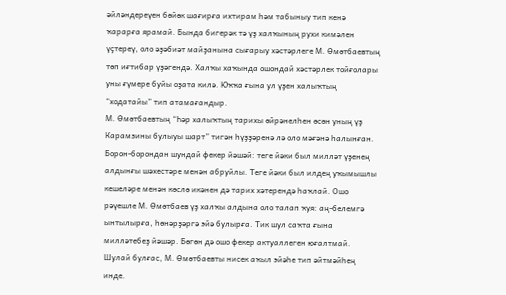әйләндереүен бөйөк шағирға ихтирам һәм табыныу тип кенә ҡарарға ярамай. Бында бигерәк тә үҙ халҡының рухи кимәлен үҫтереү, оло әҙәбиәт майҙанына сығарыу хәстәрлеге М. Өмөтбаевтың төп иғтибар үҙәгендә. Халҡы хаҡында ошондай хәстәрлек тойғолары уны ғүмере буйы оҙата килә. Юҡҡа ғына ул үҙен халыҡтың “ходатайы” тип атамағандыр.
М. Өмөтбаевтың “Һәр халыҡтың тарихы өйрәнелһен өсөн уның үҙ Карамзины булыуы шарт” тигән һүҙҙәренә лә оло мәғәнә һалынған. Борон-борондан шундай фекер йәшәй: теге йәки был милләт үҙенең алдынғы шәхестәре менән абруйлы. Теге йәки был илдең уҡымышлы кешеләре менән көслө икәнен дә тарих хәтерендә һаҡлай. Ошо рәүешле М. Өмөтбаев үҙ халҡы алдына оло талап ҡуя: аң-белемгә ынтылырға, һөнәрҙәргә эйә булырға. Тик шул саҡта ғына милләтебеҙ йәшәр. Бөгөн дә ошо фекер актуаллеген юғалтмай. Шулай булғас, М. Өмөтбаевты нисек аҡыл эйәһе тип әйтмәйһең инде.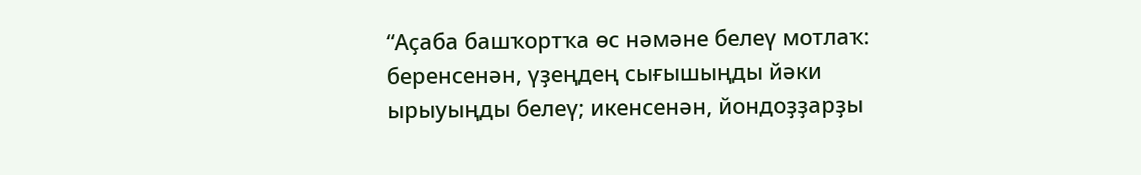“Аҫаба башҡортҡа өс нәмәне белеү мотлаҡ: беренсенән, үҙеңдең сығышыңды йәки ырыуыңды белеү; икенсенән, йондоҙҙарҙы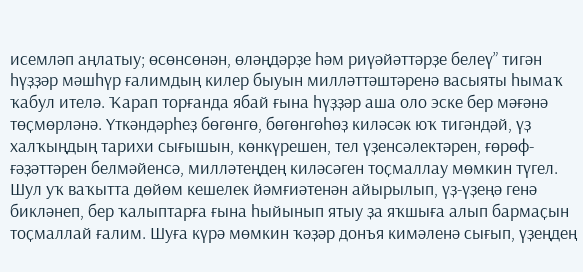исемләп аңлатыу; өсөнсөнән, өләңдәрҙе һәм риүәйәттәрҙе белеү” тигән һүҙҙәр мәшһүр ғалимдың килер быуын милләттәштәренә васыяты һымаҡ ҡабул ителә. Ҡарап торғанда ябай ғына һүҙҙәр аша оло эске бер мәғәнә төҫмөрләнә. Үткәндәрһеҙ бөгөнгө, бөгөнгөһөҙ киләсәк юҡ тигәндәй, үҙ халҡыңдың тарихи сығышын, көнкүрешен, тел үҙенсәлектәрен, ғөрөф-ғәҙәттәрен белмәйенсә, милләтеңдең киләсәген тоҫмаллау мөмкин түгел. Шул уҡ ваҡытта дөйөм кешелек йәмғиәтенән айырылып, үҙ-үҙеңә генә бикләнеп, бер ҡалыптарға ғына һыйынып ятыу ҙа яҡшыға алып бармаҫын тоҫмаллай ғалим. Шуға күрә мөмкин ҡәҙәр донъя кимәленә сығып, үҙеңдең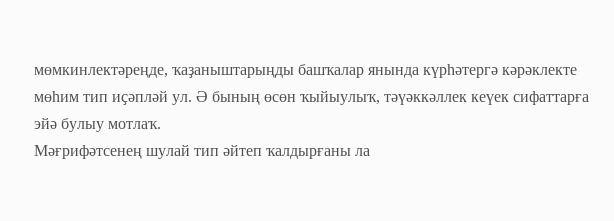мөмкинлектәреңде, ҡаҙаныштарыңды башҡалар янында күрһәтергә кәрәклекте мөһим тип иҫәпләй ул. Ә бының өсөн ҡыйыулыҡ, тәүәккәллек кеүек сифаттарға эйә булыу мотлаҡ.
Мәғрифәтсенең шулай тип әйтеп ҡалдырғаны ла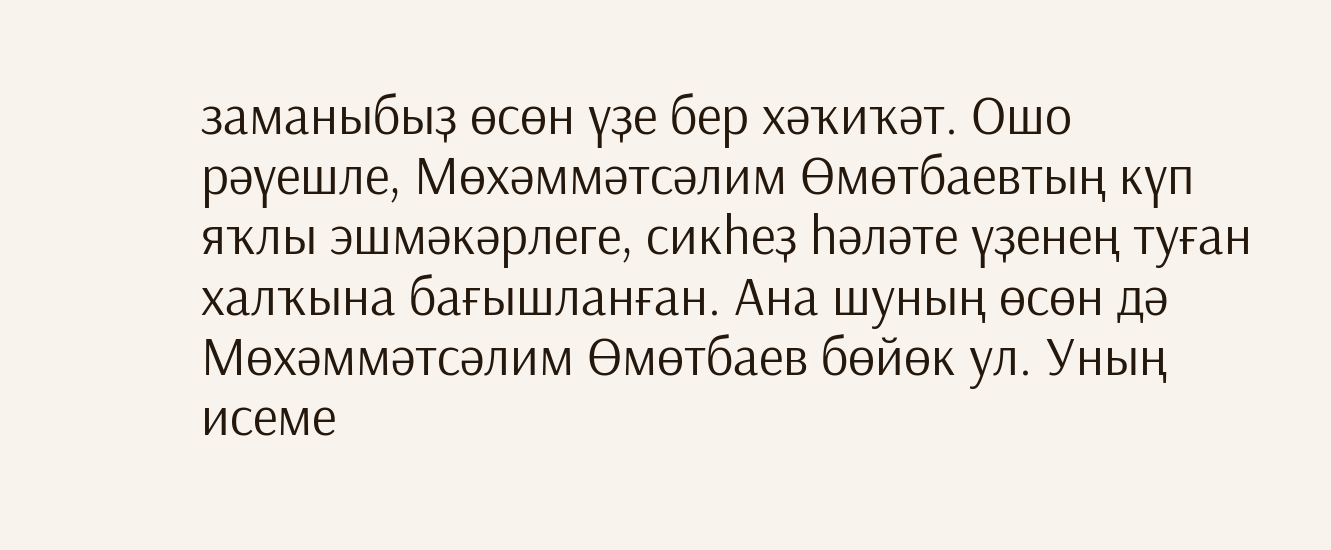заманыбыҙ өсөн үҙе бер хәҡиҡәт. Ошо рәүешле, Мөхәммәтсәлим Өмөтбаевтың күп яҡлы эшмәкәрлеге, сикһеҙ һәләте үҙенең туған халҡына бағышланған. Ана шуның өсөн дә Мөхәммәтсәлим Өмөтбаев бөйөк ул. Уның исеме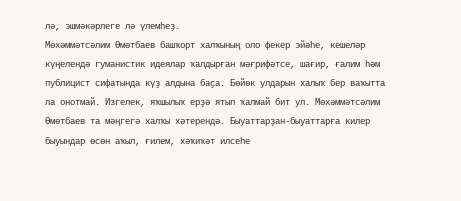лә, эшмәкәрлеге лә үлемһеҙ.
Мөхәммәтсәлим Өмөтбаев башҡорт халҡының оло фекер эйәһе, кешеләр күңелендә гуманистик идеялар ҡалдырған мәғрифәтсе, шағир, ғалим һәм публицист сифатында күҙ алдына баҫа. Бөйөк улдарын халыҡ бер ваҡытта ла онотмай. Изгелек, яҡшылыҡ ерҙә ятып ҡалмай бит ул. Мөхәммәтсәлим Өмөтбаев та мәңгегә халҡы хәтерендә. Быуаттарҙан-быуаттарға килер быуындар өсөн аҡыл, ғилем, хәҡиҡәт илсеһе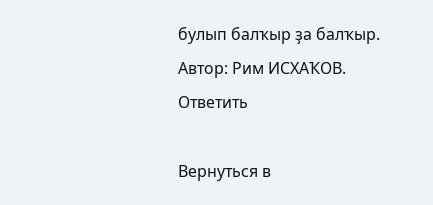булып балҡыр ҙа балҡыр.
Автор: Рим ИСХАҠОВ.
Ответить

Вернуться в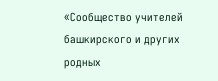«Сообщество учителей башкирского и других родных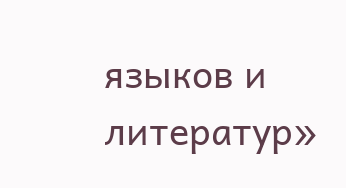языков и литератур»